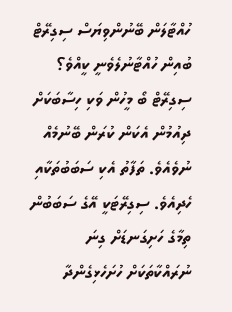ހުއްޓާލަން ބޭނުންވިޔަސް ސިގިރޭޓް ބުއިން ހުއްޓާނުލެވެނީ ކީއްވެ؟
ސިގިރޭޓް ބޯ މީހުން ވަކި ހިސާބަކަށް ދިއުމުން އެކަން ކުރަން ބޭނުމެއް ނުވެއެވެ. ތަފާތު އެކި ސަބަބުތަކާއި ހެދިއެވެ. ސިގިރޭޓަކީ އޭގެ ސަބަބުން ތިމާގެ ހަށިގަނޑަށް ގިނަ ނުރައްކާތަކަށް ހުށަހެޅިގެންދާ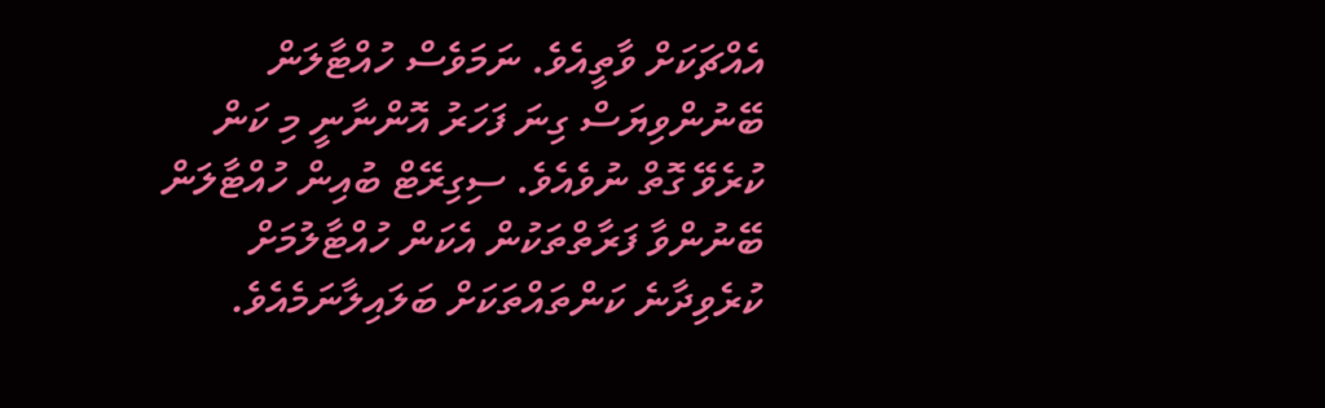އެއްޗަކަށް ވާތީއެވެ. ނަމަވެސް ހުއްޓާލަން ބޭނުންވިޔަސް ގިނަ ފަހަރު އޮންނާނީ މި ކަން ކުރެވޭ ގޮތް ނުވެއެވެ. ސިގިރޭޓް ބުއިން ހުއްޓާލަން ބޭނުންވާ ފަރާތްތަކުން އެކަން ހުއްޓާލުމަށް ކުރެވިދާނެ ކަންތައްތަކަށް ބަލައިލާނަމެއެވެ.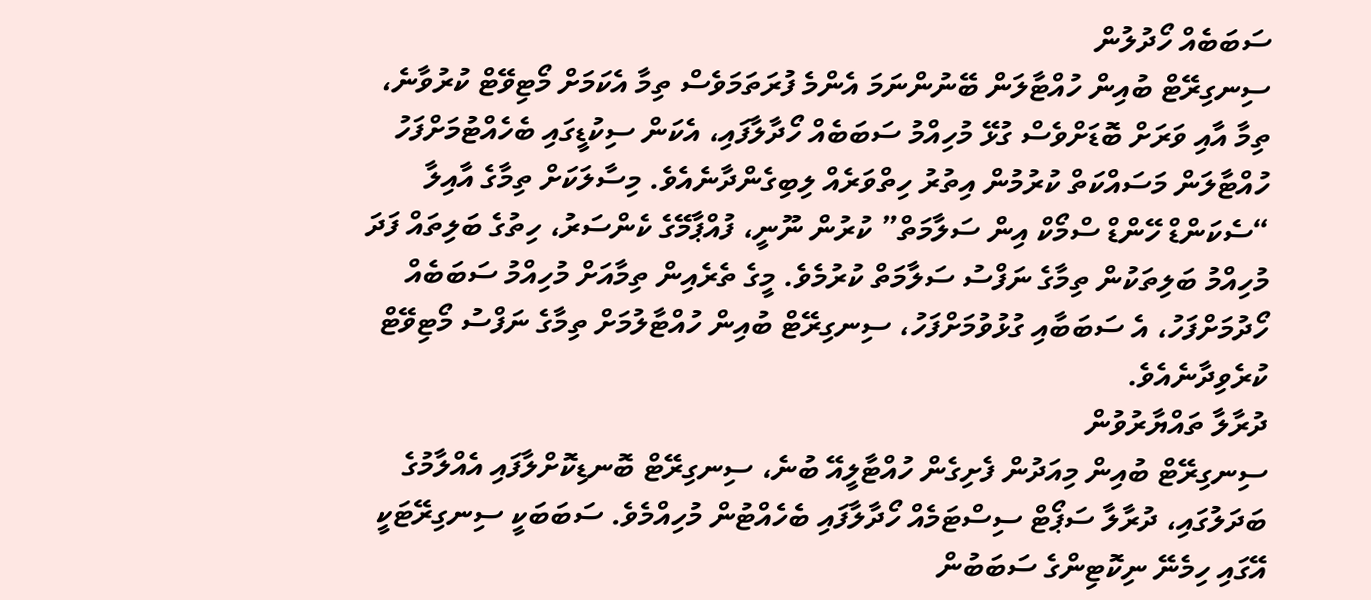ސަބަބެއް ހޯދުލުން
ސިނގިރޭޓް ބުއިން ހުއްޓާލަން ބޭނުންނަމަ އެންމެ ފުރަތަމަވެސް ތިމާ އެކަމަށް މޯޓިވޭޓް ކުރުވާނެ، ތިމާ އާއި ވަރަށް ބޮޑަށްވެސް ގުޅޭ މުހިއްމު ސަބަބެއް ހޯދާލާފައި، އެކަން ސިކުޑީގައި ބެހެއްޓުމަށްފަހު ހުއްޓާލަން މަސައްކަތް ކުރުމުން އިތުރު ހިތްވަރެއް ލިބިގެންދާނެއެވެ. މިސާލަކަށް ތިމާގެ އާއިލާ “ސެކަންޑް ހޭންޑް ސްމޯކް އިން ސަލާމަތް” ކުރުން ނޫނީ، ފުއްޕާމޭގެ ކެންސަރު، ހިތުގެ ބަލިތައް ފަދަ މުހިއްމު ބަލިތަކުން ތިމާގެ ނަފްސު ސަލާމަތް ކުރުމެވެ. މީގެ ތެރެއިން ތިމާއަށް މުހިއްމު ސަބަބެއް ހޯދުމަށްފަހު، އެ ސަބަބާއި ގުޅުވުމަށްފަހު، ސިނގިރޭޓް ބުއިން ހުއްޓާލުމަށް ތިމާގެ ނަފްސު މޯޓިވޭޓް ކުރެވިދާނެއެވެ.
ދުރާލާ ތައްޔާރުވުން
ސިނގިރޭޓް ބުއިން މިއަދުން ފެށިގެން ހުއްޓާލީއޭ ބުނެ، ސިނގިރޭޓް ބޮނޑިކޮށްލާފައި އެއްލާމުގެ ބަދަލުގައި، ދުރާލާ ސަޕޯޓް ސިސްޓަމެއް ހޯދާލާފައި ބެހެއްޓުން މުހިއްމެވެ. ސަބަބަކީ ސިނގިރޭޓަކީ އޭގައި ހިމެނޭ ނިކޮޓިންގެ ސަބަބުން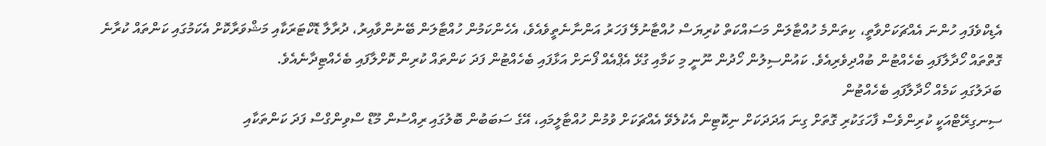އެޑިކްވެފައި ހުންނަ އެއްޗަކަށްވާތީ، ކިތަންމެ ހުއްޓާލަން މަސައްކަތް ކުރިޔަސް ހުއްޓާނުލޭ ފަހަރު އަންނާނެތީވެއެވެ، އެހެންކަމުން ހުއްޓާލަން ބޭނުންވާއިރު، ދުރާލާ ޑޮކްޓަރަކާއި މަޝްވަރާކޮށް އެކަމުގައި ކަންތައް ކުރާނެ ގޮތްތައް ހޯދާލާފައި ބެހެއްޓުން ބުއްދިވެރިއެވެ. ކައުންސިލުން ހޯދުން ނޫނީ މި ކަމާއި ގުޅޭ އެޕްއެއް ފޯނަށް އަޅާފައި ބެހެއްޓުން ފަދަ ކަންތައް ކުރިން ކޮށްލާފައި ބެހެއްޓިދާނެއެވެ.
ބަދަލުގައި ކަމެއް ހޯދާލާފައި ބެހެއްޓުން
ސިނގިރޭޓްއަކީ ކުރިންވެސް ފާހަގަކުރި ގޮތަށް ގިނަ އަދަދަކަށް ނިކޮޓިން އެކުލެވޭ އެއްޗަކަށް ވުމުން ހުއްޓާލީމައި، އޭގެ ސަބަބުން ބޮލުގައި ރިއްސުން މޫޑް ސްވިންގްސް ފަދަ ކަންތަކާއި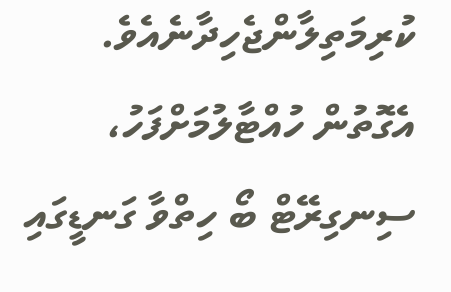ކުރިމަތިލާންޖެހިދާނެއެވެ. އެގޮތުން ހުއްޓާލުމަށްފަހު، ސިނގިރޭޓް ބޯ ހިތްވާ ގަނޑީގައި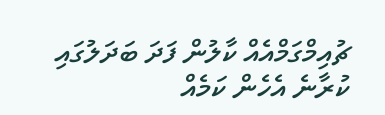ޗުއިމްގަމްއެއް ކާލުން ފަދަ ބަދަލުގައި ކުރާނެ އެހެން ކަމެއް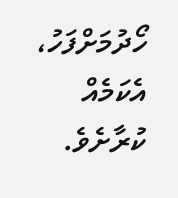ހޯދުމަށްފަހު، އެކަމެއް ކުރާށެވެ.